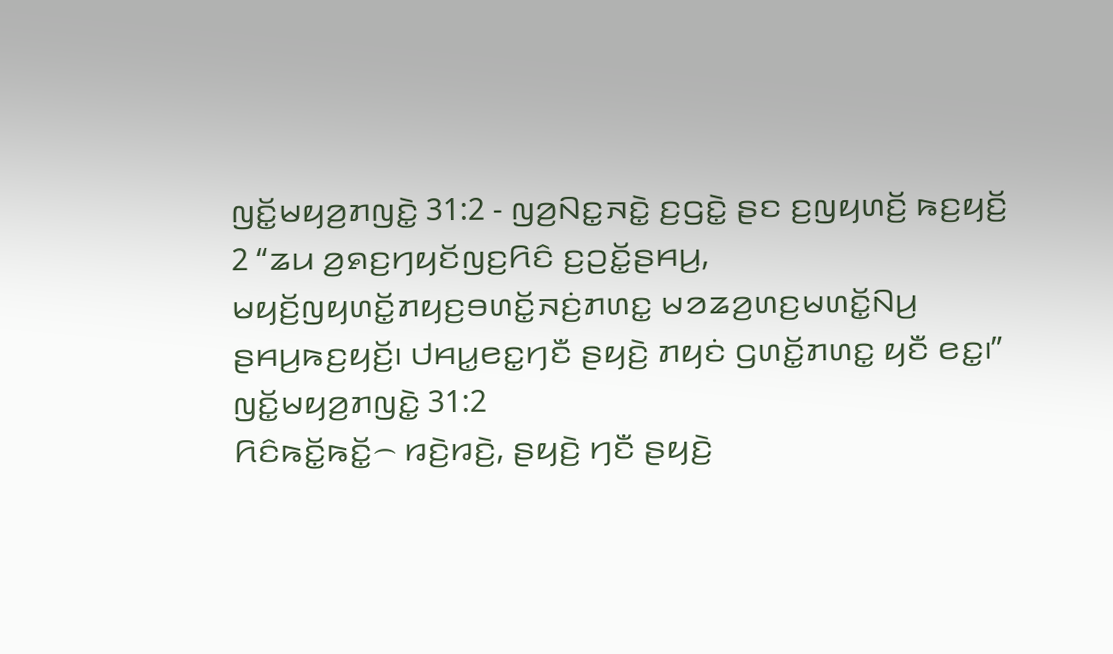ꤜꤢꤩ꤭ꤗꤟꤤ꤬ꤊꤜꤢꤧ꤭ 31:2 - ꤜꤤ꤬ꤡꤢ꤭ꤏꤢꤧ꤭ ꤢ꤬ꤞꤢꤧ꤭ ꤔꤢ ꤢ꤬ꤜꤟꤛꤢꤩ꤬ ꤒꤢ꤬ꤟꤢꤩ꤬
2 “ꤘꤣ ꤤ꤬ꤎꤢ꤬ꤚꤟꤢꤩꤜꤢ꤬ꤖꤢꤨ ꤢ꤬ꤑꤢꤩ꤭ꤔꤌꤣ꤬, ꤗꤟꤢꤩ꤬ꤜꤟꤛꤢꤩ꤭ꤊꤟꤢ꤬ꤋꤛꤢꤩ꤭ꤏꤢꤦ꤬ꤊꤛꤢ꤭ ꤗꤤꤘꤤ꤬ꤛꤢ꤬ꤗꤛꤢꤩ꤭ꤡꤣ꤬ ꤔꤌꤣ꤬ꤒꤢ꤬ꤟꤢꤩ꤬꤯ ꤓꤌꤣ꤭ꤕꤢ꤭ꤚꤢꤪ ꤔꤟꤢꤧ꤬ ꤊꤟꤢꤦ ꤞꤛꤢꤩ꤭ꤊꤛꤢ꤭ ꤟꤢꤪ ꤕꤢ꤭꤯”
ꤜꤢꤩ꤭ꤗꤟꤤ꤬ꤊꤜꤢꤧ꤭ 31:2
ꤖꤢꤨꤒꤢꤩ꤭ꤒꤢꤩ꤭꤮ ꤙꤢꤧ꤬ꤙꤢꤧ꤬, ꤔꤟꤢꤧ꤬ ꤚꤢꤪ ꤔꤟꤢꤧ꤬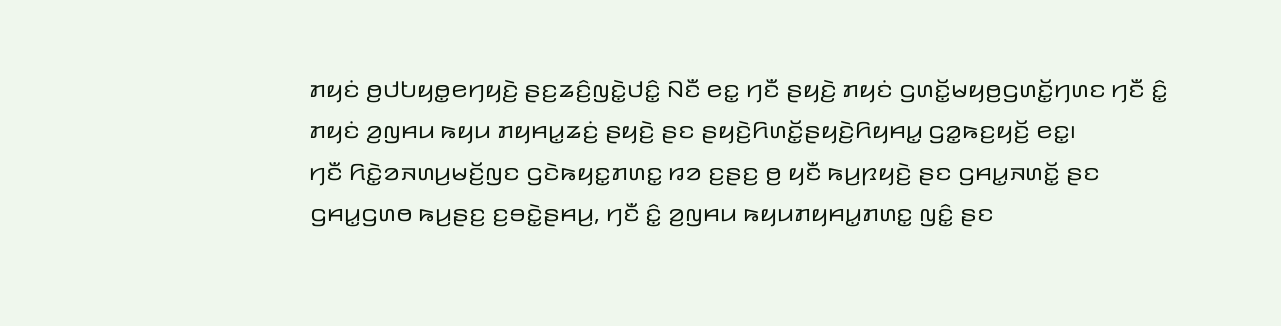ꤊꤟꤢꤦ ꤥ꤬ꤓꤝꤟꤥ꤭ꤕꤚꤟꤢꤧ꤬ ꤔꤢ꤬ꤘꤢꤨ꤬ꤜꤢꤧ꤭ꤓꤢꤨ꤭ ꤡꤢꤪ ꤕꤢ꤭ ꤚꤢꤪ ꤔꤟꤢꤧ꤬ ꤊꤟꤢꤦ ꤞꤛꤢꤩ꤭ꤗꤟꤥ꤬ꤞꤛꤢꤩ꤭ꤚꤛꤢ ꤚꤢꤪ ꤢꤨ꤭ ꤊꤟꤢꤦ ꤤ꤬ꤜꤌꤣ ꤒꤟꤣ ꤊꤟꤌꤣ꤭ꤘꤢꤦ꤬ ꤔꤟꤢꤧ꤬ ꤔꤢ ꤔꤟꤢꤧ꤬ꤖꤛꤢꤩ꤭ꤔꤟꤢꤧ꤬ꤖꤟꤌꤣ꤭ ꤞꤤ꤭ꤒꤢ꤬ꤟꤢꤩ꤬ ꤕꤢ꤭꤯
ꤚꤢꤪ ꤖꤢꤧ꤭ꤤꤏꤛꤣ꤬ꤗꤢꤩ꤬ꤜꤢ ꤞꤢꤧꤒꤟꤢ꤭ꤊꤛꤢ꤭ ꤙꤤ ꤢ꤬ꤔꤢ꤬ ꤥ꤬ ꤟꤢꤪ ꤒꤣ꤬ꤐꤟꤢꤧ꤬ ꤔꤢ ꤞꤌꤣ꤭ꤏꤛꤢꤩ꤭ ꤔꤢ ꤞꤌꤣ꤭ꤞꤛꤥ ꤒꤣ꤬ꤔꤢ꤬ ꤢ꤬ꤋꤢꤧ꤭ꤔꤌꤣ꤬, ꤚꤢꤪ ꤢꤨ꤭ ꤤ꤬ꤜꤌꤣ ꤒꤟꤣꤊꤟꤌꤣ꤭ꤊꤛꤢ꤭ ꤜꤢꤨ꤭ ꤔꤢ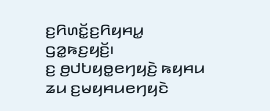ꤢ꤬ꤖꤛꤢꤩ꤭ꤢ꤬ꤖꤟꤌꤣ꤭ ꤞꤤ꤭ꤒꤢ꤬ꤟꤢꤩ꤬꤯
ꤢ꤬ ꤥ꤬ꤓꤝꤟꤥ꤭ꤕꤚꤟꤢꤧ꤬ ꤒꤟꤌꤣ ꤘꤣ ꤢ꤬ꤗꤟꤌꤣꤕꤚꤟꤢꤧ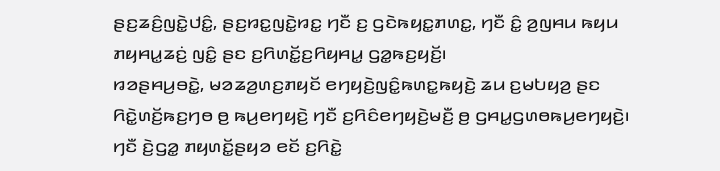ꤔꤢ꤬ꤘꤢꤨ꤬ꤜꤢꤧ꤭ꤓꤢꤨ꤭, ꤔꤢ꤬ꤙꤢ꤭ꤜꤢꤧ꤭ꤙꤢ꤭ ꤚꤢꤪ ꤢ꤬ ꤞꤢꤧꤒꤟꤢ꤭ꤊꤛꤢ꤭, ꤚꤢꤪ ꤢꤨ꤭ ꤤ꤬ꤜꤌꤣ ꤒꤟꤣ ꤊꤟꤌꤣ꤭ꤘꤢꤦ꤬ ꤜꤢꤨ꤭ ꤔꤢ ꤢ꤬ꤖꤛꤢꤩ꤭ꤢ꤬ꤖꤟꤌꤣ꤭ ꤞꤤ꤭ꤒꤢ꤬ꤟꤢꤩ꤬꤯
ꤙꤤꤔꤌꤣ꤬ꤋꤢꤧ꤭, ꤗꤤꤘꤤ꤬ꤛꤢ꤬ꤊꤟꤢꤩ ꤕꤚꤟꤢꤧ꤬ꤜꤢꤨ꤭ꤒꤛꤢ꤭ꤒꤟꤢꤧ꤬ ꤘꤣ ꤢ꤬ꤗꤝꤟꤤ꤬ ꤔꤢ ꤖꤢꤧ꤭ꤛꤢꤩ꤬ꤒꤢ꤬ꤚꤥ ꤥ꤬ ꤒꤣ꤬ꤕꤚꤟꤢꤧ꤬ ꤚꤢꤪ ꤢ꤬ꤖꤢꤨꤕꤚꤟꤢꤧ꤬ꤗꤢꤪ꤬ ꤥ꤬ ꤞꤌꤣ꤭ꤞꤛꤥꤒꤣ꤬ꤕꤚꤟꤢꤧ꤬꤯ ꤚꤢꤪ ꤢꤧ꤬ꤞꤤ꤭ ꤊꤟꤛꤢꤩ꤭ꤔꤟꤤ ꤕꤢꤩ ꤢ꤬ꤖꤢꤧ꤭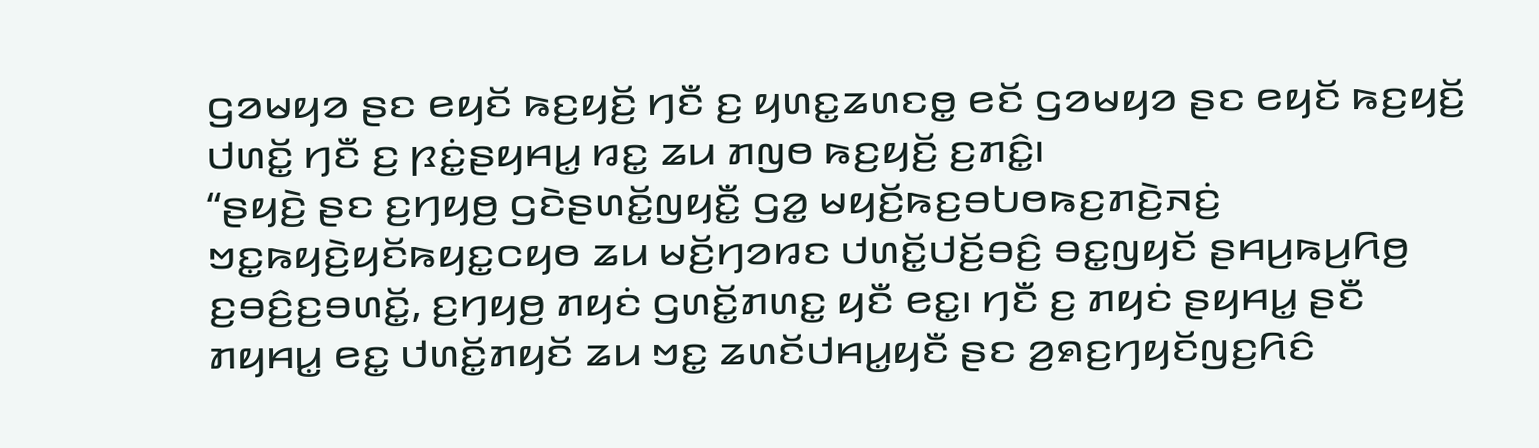ꤞꤤꤗꤟꤤ ꤔꤢ ꤕꤟꤢꤩ ꤒꤢ꤬ꤟꤢꤩ꤬ ꤚꤢꤪ ꤢ꤬ ꤟꤛꤢ꤭ꤘꤛꤢꤥ꤭ ꤕꤢꤩ ꤞꤤꤗꤟꤤ ꤔꤢ ꤕꤟꤢꤩ ꤒꤢ꤬ꤟꤢꤩ꤬ ꤓꤛꤢꤩ꤭ ꤚꤢꤪ ꤢ꤬ ꤐꤢꤦ꤭ꤔꤟꤌꤣ꤭ ꤙꤢ꤭ ꤘꤣ ꤊꤜꤥ ꤒꤢ꤬ꤟꤢꤩ꤬ ꤢ꤬ꤊꤢꤨ꤭꤯
“ꤔꤟꤢꤧ꤬ ꤔꤢ ꤢ꤬ꤚꤟꤥ꤬ ꤞꤢꤧꤔꤛꤢꤩ꤭ꤜꤟꤢꤪ꤭ ꤞꤤ꤭ ꤗꤟꤢꤩ꤬ꤒꤢ꤬ꤋꤝꤥꤒꤢ꤬ꤊꤢꤧ꤬ꤏꤢꤦ꤬ ꤠꤢ꤭ꤒꤟꤢꤧ꤬ꤟꤢꤩꤒꤟꤢ꤭ꤍꤟꤥ ꤘꤣ ꤗꤢꤩ꤬ꤚꤤꤙꤢ ꤓꤛꤢꤩ꤭ꤓꤢꤩ꤬ꤋꤢꤨ꤬ ꤋꤢ꤭ꤜꤟꤢꤩ ꤔꤌꤣ꤬ꤒꤣ꤬ꤖꤥ꤬ ꤢ꤬ꤋꤢꤨ꤬ꤢ꤬ꤋꤛꤢꤩ꤭, ꤢ꤬ꤚꤟꤥ꤬ ꤊꤟꤢꤦ ꤞꤛꤢꤩ꤭ꤊꤛꤢ꤭ ꤟꤢꤪ ꤕꤢ꤭꤯ ꤚꤢꤪ ꤢ꤬ ꤊꤟꤢꤦ ꤔꤟꤌꤣ꤭ ꤔꤢꤪ ꤊꤟꤌꤣ꤭ ꤕꤢ꤭ ꤓꤛꤢꤩ꤭ꤊꤟꤢꤩ ꤘꤣ ꤠꤢ꤭ ꤘꤛꤢꤩꤓꤌꤣ꤭ꤟꤢꤪ ꤔꤢ ꤤ꤬ꤎꤢ꤬ꤚꤟꤢꤩꤜꤢ꤬ꤖꤢꤨ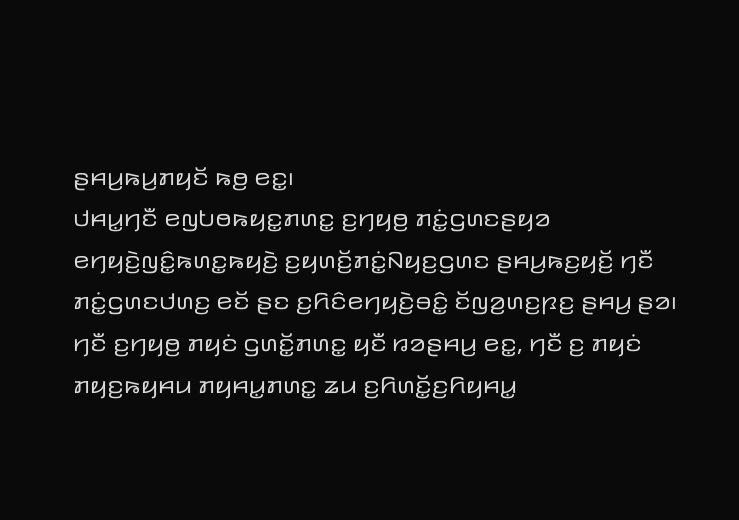ꤔꤌꤣ꤬ꤒꤣ꤬ꤊꤟꤢꤩ ꤒꤥ꤬ ꤕꤢ꤭꤯
ꤓꤌꤣ꤭ꤚꤢꤪ ꤕꤜꤝꤥꤒꤟꤢ꤭ꤊꤛꤢ꤭ ꤢ꤬ꤚꤟꤥ꤬ ꤊꤢꤦ꤭ꤞꤛꤢꤔꤟꤤ ꤕꤚꤟꤢꤧ꤬ꤜꤢꤨ꤭ꤒꤛꤢ꤭ꤒꤟꤢꤧ꤬ ꤢ꤬ꤟꤛꤢꤩ꤬ꤊꤢꤦ꤭ꤡꤟꤢ꤬ꤞꤛꤢ ꤔꤌꤣ꤬ꤒꤢ꤬ꤟꤢꤩ꤬ ꤚꤢꤪ ꤊꤢꤦ꤭ꤞꤛꤢꤓꤛꤢ꤬ ꤕꤢꤩ ꤔꤢ ꤢ꤬ꤖꤢꤨꤕꤚꤟꤢꤧ꤬ꤋꤢꤨ꤭ ꤢꤩꤜꤤ꤬ꤛꤢ꤬ꤐꤢ꤬ ꤔꤌꤣ꤬ ꤔꤤ꤯ ꤚꤢꤪ ꤢ꤬ꤚꤟꤥ꤬ ꤊꤟꤢꤦ ꤞꤛꤢꤩ꤭ꤊꤛꤢ꤭ ꤟꤢꤪ ꤙꤤꤔꤌꤣ꤬ ꤕꤢ꤭, ꤚꤢꤪ ꤢ꤬ ꤊꤟꤢꤦ ꤊꤟꤢ꤬ꤒꤟꤌꤣ ꤊꤟꤌꤣ꤭ꤊꤛꤢ꤭ ꤘꤣ ꤢ꤬ꤖꤛꤢꤩ꤭ꤢ꤬ꤖꤟꤌꤣ꤭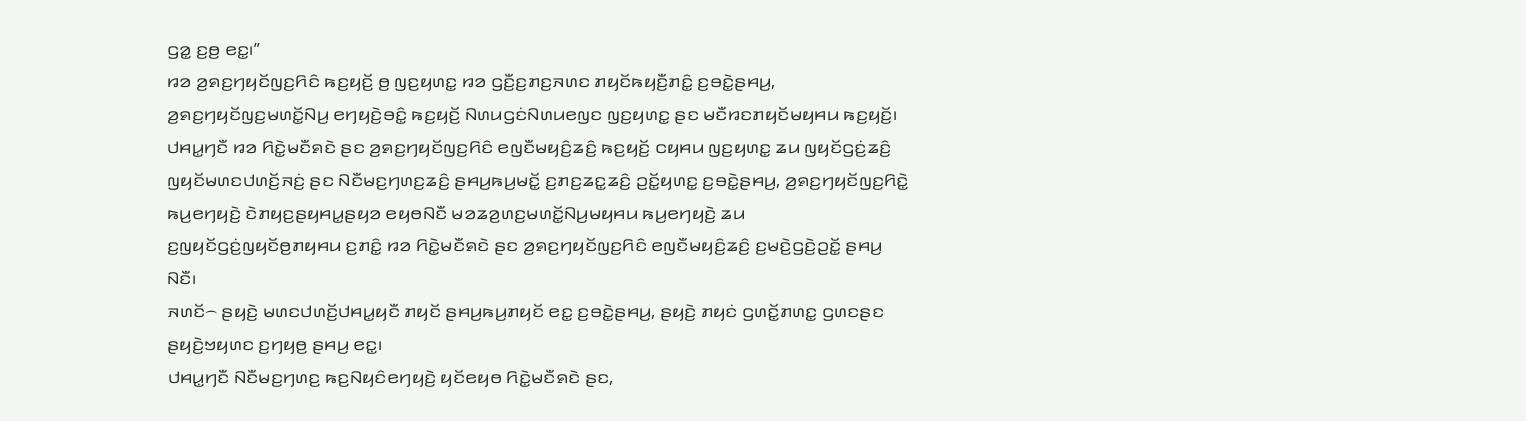ꤞꤤ꤭ ꤢ꤬ꤥ꤬ ꤕꤢ꤭꤯”
ꤙꤤ ꤤ꤬ꤎꤢ꤬ꤚꤟꤢꤩꤜꤢ꤬ꤖꤢꤨ ꤒꤢ꤬ꤟꤢꤩ꤬ ꤥ꤬ ꤜꤢ꤬ꤟꤛꤢ꤭ ꤙꤤ ꤞꤢꤪ꤬ꤢ꤬ꤊꤢ꤬ꤏꤛꤢ ꤊꤟꤢꤩꤒꤟꤢꤪ꤬ꤊꤢꤨ꤭ ꤢ꤬ꤋꤢꤧ꤭ꤔꤌꤣ꤬, ꤤ꤬ꤎꤢ꤬ꤚꤟꤢꤩꤜꤢ꤬ꤗꤛꤢꤩ꤭ꤡꤣ꤬ ꤕꤚꤟꤢꤧ꤬ꤋꤢꤨ꤭ ꤒꤢ꤬ꤟꤢꤩ꤬ ꤡꤛꤣꤞꤢꤦꤡꤛꤣꤕꤜꤢ ꤜꤢ꤬ꤟꤛꤢ꤭ ꤔꤢ ꤗꤢꤪꤙꤢꤊꤟꤢꤩꤗꤟꤌꤣ ꤒꤢ꤬ꤟꤢꤩ꤬꤯
ꤓꤌꤣ꤭ꤚꤢꤪ ꤙꤤ ꤖꤢꤧ꤭ꤗꤢꤪꤎꤢꤧ ꤔꤢ ꤤ꤬ꤎꤢ꤬ꤚꤟꤢꤩꤜꤢ꤬ꤖꤢꤨ ꤕꤜꤢꤪꤗꤟꤢꤨ꤬ꤘꤢꤨ꤬ ꤒꤢ꤬ꤟꤢꤩ꤬ ꤍꤟꤌꤣ ꤜꤢ꤬ꤟꤛꤢ꤭ ꤘꤣ ꤜꤟꤢꤩꤞꤢꤦ꤬ꤘꤢꤨ꤬ ꤜꤟꤢꤩꤗꤛꤢꤓꤛꤢꤩ꤬ꤏꤢꤦ꤬ ꤔꤢ ꤡꤢꤪꤗꤢ꤬ꤚꤛꤢ꤬ꤘꤢꤨ꤬ ꤔꤌꤣ꤬ꤒꤣ꤬ꤗꤢꤩ꤭ ꤢ꤬ꤊꤢ꤬ꤘꤢ꤭ꤘꤢꤨ꤬ ꤑꤢꤩ꤭ꤟꤛꤢ꤭ ꤢ꤬ꤋꤢꤧ꤭ꤔꤌꤣ꤬, ꤤ꤬ꤎꤢ꤬ꤚꤟꤢꤩꤜꤢ꤬ꤖꤢꤧ꤭ ꤒꤣ꤬ꤕꤚꤟꤢꤧ꤬ ꤢꤧꤊꤟꤢ꤬ꤔꤟꤌꤣ꤭ꤔꤟꤤ ꤕꤟꤥꤡꤢꤪ ꤗꤤꤘꤤ꤬ꤛꤢ꤬ꤗꤛꤢꤩ꤭ꤡꤣ꤬ꤗꤟꤌꤣ ꤒꤣ꤬ꤕꤚꤟꤢꤧ꤬ ꤘꤣ ꤢ꤬ꤜꤟꤢꤩꤞꤢꤦ꤬ꤜꤟꤢꤩꤥ꤬ꤊꤟꤌꤣ ꤢ꤬ꤊꤢꤨ꤭ ꤙꤤ ꤖꤢꤧ꤭ꤗꤢꤪꤎꤢꤧ ꤔꤢ ꤤ꤬ꤎꤢ꤬ꤚꤟꤢꤩꤜꤢ꤬ꤖꤢꤨ ꤕꤜꤢꤪꤗꤟꤢꤨ꤬ꤘꤢꤨ꤬ ꤢ꤬ꤗꤢꤧ꤬ꤞꤢꤧ꤬ꤑꤢꤩ꤭ ꤔꤌꤣ꤬ ꤡꤢꤪ꤯
ꤏꤛꤢꤩ꤮ ꤔꤟꤢꤧ꤬ ꤗꤛꤢꤓꤛꤢꤩ꤬ꤓꤌꤣ꤭ꤟꤢꤪ ꤊꤟꤢꤩ ꤔꤌꤣ꤬ꤒꤣ꤬ꤊꤟꤢꤩ ꤕꤢ꤭ ꤢ꤬ꤋꤢꤧ꤭ꤔꤌꤣ꤬, ꤔꤟꤢꤧ꤬ ꤊꤟꤢꤦ ꤞꤛꤢꤩ꤭ꤊꤛꤢ꤭ ꤞꤛꤢꤔꤢ ꤔꤟꤢꤧ꤬ꤠꤟꤛꤢ ꤢ꤬ꤚꤟꤥ꤬ ꤔꤌꤣ꤬ ꤕꤢ꤭꤯
ꤓꤌꤣ꤭ꤚꤢꤪ ꤡꤢꤪꤗꤢ꤬ꤚꤛꤢ꤬ ꤒꤢ꤬ꤡꤟꤢꤨꤕꤚꤟꤢꤧ꤬ ꤟꤢꤩꤕꤟꤥ ꤖꤢꤧ꤭ꤗꤢꤪꤎꤢꤧ ꤔꤢ,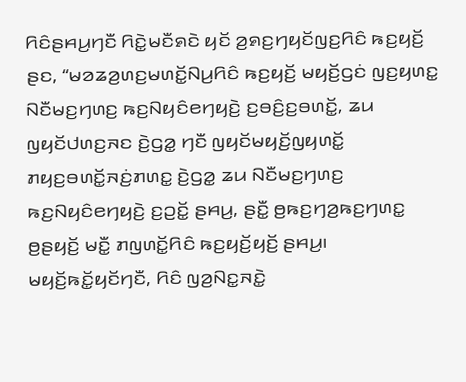ꤖꤢꤨꤔꤌꤣ꤬ꤚꤢꤪ ꤖꤢꤧ꤭ꤗꤢꤪꤎꤢꤧ ꤟꤢꤩ ꤤ꤬ꤎꤢ꤬ꤚꤟꤢꤩꤜꤢ꤬ꤖꤢꤨ ꤒꤢ꤬ꤟꤢꤩ꤬ ꤔꤢ, “ꤗꤤꤘꤤ꤬ꤛꤢ꤬ꤗꤛꤢꤩ꤭ꤡꤣ꤬ꤖꤢꤨ ꤒꤢ꤬ꤟꤢꤩ꤬ ꤗꤟꤢꤩ꤬ꤞꤢꤦ ꤜꤢ꤬ꤟꤛꤢ꤭ ꤡꤢꤪꤗꤢ꤬ꤚꤛꤢ꤬ ꤒꤢ꤬ꤡꤟꤢꤨꤕꤚꤟꤢꤧ꤬ ꤢ꤬ꤋꤢꤨ꤬ꤢ꤬ꤋꤛꤢꤩ꤭, ꤘꤣ ꤜꤟꤢꤩꤓꤛꤢ꤬ꤏꤢ ꤢꤧ꤬ꤞꤤ꤭ ꤚꤢꤪ ꤜꤟꤢꤩꤗꤟꤢꤩ꤬ꤜꤟꤛꤢꤩ꤭ ꤊꤟꤢ꤬ꤋꤛꤢꤩ꤭ꤏꤢꤦ꤬ꤊꤛꤢ꤭ ꤢꤧ꤬ꤞꤤ꤭ ꤘꤣ ꤡꤢꤪꤗꤢ꤬ꤚꤛꤢ꤬ ꤒꤢ꤬ꤡꤟꤢꤨꤕꤚꤟꤢꤧ꤬ ꤢ꤬ꤑꤢꤩ꤭ ꤔꤌꤣ꤬, ꤔꤢꤪ꤭ ꤥ꤬ꤒꤢ꤬ꤚꤤ꤬ꤒꤢ꤬ꤚꤛꤢ꤭ ꤥ꤬ꤔꤟꤢꤩ꤬ ꤗꤢꤪ꤭ ꤊꤜꤛꤢꤩ꤭ꤖꤢꤨ ꤒꤢ꤬ꤟꤢꤩ꤬ꤟꤢꤩ꤬ ꤔꤌꤣ꤬꤯
ꤗꤟꤢꤩ꤬ꤒꤢꤩ꤭ꤟꤢꤩꤚꤢꤪ, ꤖꤢꤨ ꤜꤤ꤬ꤡꤢ꤭ꤏꤢꤧ꤭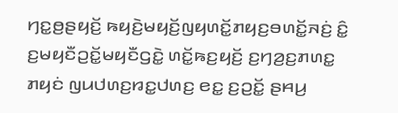ꤚꤢ꤭ꤥ꤬ꤔꤟꤢꤩ꤬ ꤒꤟꤢꤧ꤬ꤗꤟꤢꤩ꤬ꤜꤟꤛꤢꤩ꤭ꤊꤟꤢ꤬ꤋꤛꤢꤩ꤭ꤏꤢꤦ꤬ ꤢꤨ꤭ ꤢ꤬ꤗꤟꤢꤪꤑꤢꤩ꤭ꤗꤟꤢꤪꤞꤢꤧ꤭ ꤛꤢꤩ꤭ꤒꤢ꤬ꤟꤢꤩ꤬ ꤢ꤬ꤚꤤ꤬ꤢ꤬ꤊꤛꤢ꤭ ꤊꤟꤢꤦ ꤜꤣꤓꤛꤢ꤬ꤙꤢ꤭ꤓꤛꤢ꤬ ꤕꤢ꤭ ꤢ꤬ꤑꤢꤩ꤭ ꤔꤌꤣ꤬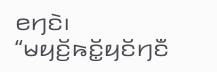ꤕꤚꤢꤧ꤯
“ꤗꤟꤢꤩ꤬ꤒꤢꤩ꤭ꤟꤢꤩꤚꤢꤪ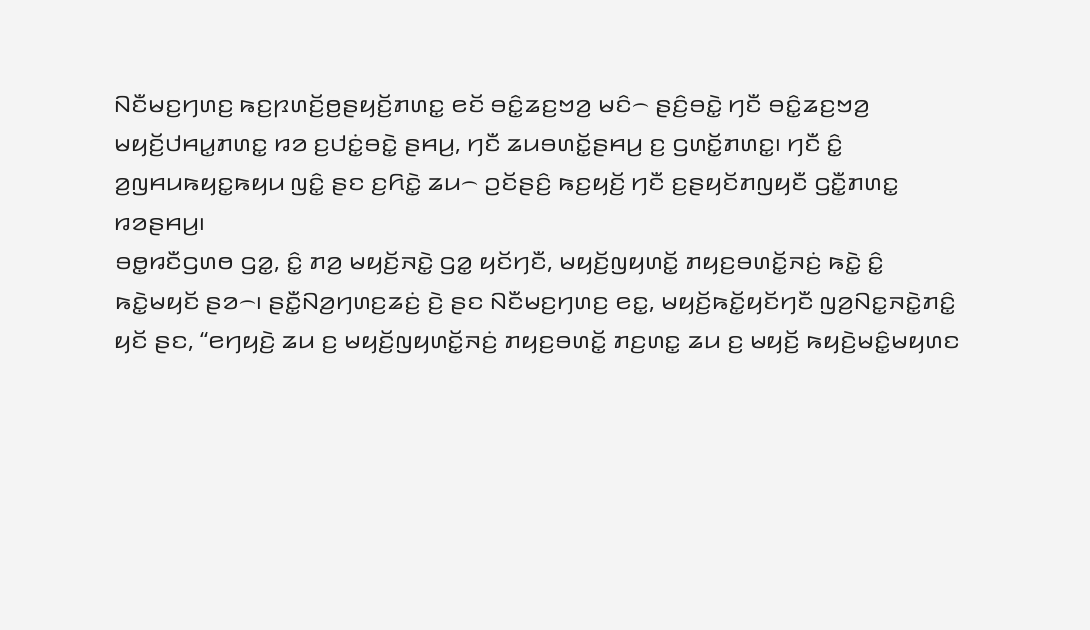ꤡꤢꤪꤗꤢ꤬ꤚꤛꤢ꤬ ꤒꤢ꤬ꤐꤛꤢꤩ꤬ꤥ꤬ꤔꤟꤢꤩ꤬ꤊꤛꤢ꤭ ꤕꤢꤩ ꤋꤢꤨ꤭ꤘꤢ꤬ꤠꤤ꤬ ꤗꤢꤨ꤮ ꤔꤢꤨ꤬ꤋꤢꤧ꤭ ꤚꤢꤪ ꤋꤢꤨ꤭ꤘꤢ꤬ꤠꤤ꤬ ꤗꤟꤢꤩ꤬ꤓꤌꤣ꤭ꤊꤛꤢ꤭ ꤙꤤ ꤢ꤬ꤓꤢꤦ꤭ꤋꤢꤧ꤭ ꤔꤌꤣ꤬, ꤚꤢꤪ ꤘꤣꤋꤛꤢꤩ꤭ꤔꤌꤣ꤬ ꤢ꤬ ꤞꤛꤢꤩ꤭ꤊꤛꤢ꤭꤯ ꤚꤢꤪ ꤢꤨ꤭ ꤤ꤬ꤜꤌꤣꤒꤟꤢ꤭ꤒꤟꤣ ꤜꤢꤨ꤭ ꤔꤢ ꤢ꤬ꤖꤢꤧ꤭ ꤘꤣ꤮ ꤑꤢꤩꤔꤢꤨ꤬ ꤒꤢ꤬ꤟꤢꤩ꤬ ꤚꤢꤪ ꤢ꤬ꤔꤟꤢꤩꤊꤜꤟꤢꤪ ꤞꤢꤪ꤭ꤊꤛꤢ꤭ ꤙꤤꤔꤌꤣ꤬꤯
ꤋꤥ꤭ꤙꤢꤪꤞꤛꤥ ꤞꤤ꤭, ꤢꤨ꤭ ꤊꤤ꤬ ꤗꤟꤢꤩ꤬ꤏꤢꤧ꤭ ꤞꤤ꤭ ꤟꤢꤩꤚꤢꤪ, ꤗꤟꤢꤩ꤬ꤜꤟꤛꤢꤩ꤭ ꤊꤟꤢ꤬ꤋꤛꤢꤩ꤭ꤏꤢꤦ꤬ ꤒꤢꤧ꤭ ꤢꤨ꤭ ꤒꤢꤧ꤭ꤗꤟꤢꤩ ꤔꤤ꤮꤯ ꤔꤢꤪ꤭ꤡꤤ꤬ꤚꤛꤢ꤬ꤘꤢꤦ꤬ ꤢꤧ꤬ ꤔꤢ ꤡꤢꤪꤗꤢ꤬ꤚꤛꤢ꤬ ꤕꤢ꤭, ꤗꤟꤢꤩ꤬ꤒꤢꤩ꤭ꤟꤢꤩꤚꤢꤪ ꤜꤤ꤬ꤡꤢ꤭ꤏꤢꤧ꤭ꤊꤢꤨ꤭ ꤟꤢꤩ ꤔꤢ, “ꤕꤚꤟꤢꤧ꤬ ꤘꤣ ꤢ꤬ ꤗꤟꤢꤩ꤬ꤜꤟꤛꤢꤩ꤭ꤏꤢꤦ꤬ ꤊꤟꤢ꤬ꤋꤛꤢꤩ꤭ ꤊꤢ꤬ꤛꤢ꤭ ꤘꤣ ꤢ꤬ ꤗꤟꤢꤩ꤬ ꤒꤟꤢꤧ꤬ꤗꤢꤨ꤭ꤗꤟꤛꤢ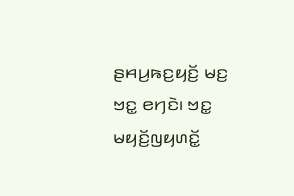ꤔꤌꤣ꤬ꤒꤢ꤬ꤟꤢꤩ꤬ ꤗꤢ꤬ ꤠꤢ꤭ ꤕꤚꤢꤧ꤯ ꤠꤢ꤭ ꤗꤟꤢꤩ꤬ꤜꤟꤛꤢꤩ꤭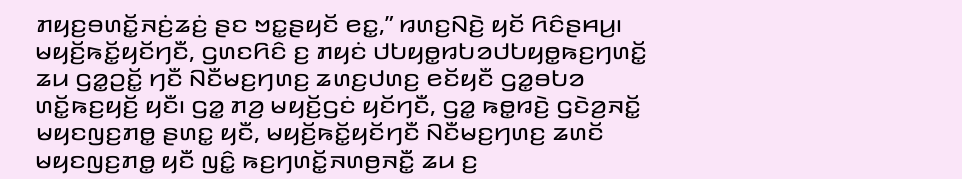ꤊꤟꤢ꤬ꤋꤛꤢꤩ꤭ꤏꤢꤦ꤬ꤘꤢꤦ꤬ ꤔꤢ ꤠꤢ꤭ꤔꤟꤢꤩ ꤕꤢ꤭,” ꤙꤛꤢ꤬ꤡꤢꤧ꤬ ꤟꤢꤩ ꤖꤢꤨꤔꤌꤣ꤬꤯
ꤗꤟꤢꤩ꤬ꤒꤢꤩ꤭ꤟꤢꤩꤚꤢꤪ, ꤞꤛꤢꤖꤢꤨ ꤢ꤬ ꤊꤟꤢꤦ ꤓꤝꤟꤥ꤭ꤙꤝꤤꤓꤝꤟꤥ꤭ꤒꤢ꤬ꤚꤛꤢꤩ꤭ ꤘꤣ ꤞꤤ꤭ꤑꤢꤩ꤭ ꤚꤢꤪ ꤡꤢꤪꤗꤢ꤬ꤚꤛꤢ꤬ ꤘꤛꤢ꤬ꤓꤛꤢ꤬ ꤕꤢꤩꤟꤢꤪ ꤞꤤ꤭ꤋꤝꤤ ꤛꤢꤩ꤭ꤒꤢ꤬ꤟꤢꤩ꤬ ꤟꤢꤪ꤯ ꤞꤤ꤭ ꤊꤤ꤬ ꤗꤟꤢꤩ꤬ꤞꤢꤦ ꤟꤢꤩꤚꤢꤪ, ꤞꤤ꤭ ꤒꤥ꤭ꤙꤢꤧ꤬ ꤞꤢꤧꤤ꤬ꤏꤢꤩ꤭ ꤗꤟꤢꤜꤢ꤬ꤊꤥ꤭ ꤔꤛꤢ꤭ ꤟꤢꤪ, ꤗꤟꤢꤩ꤬ꤒꤢꤩ꤭ꤟꤢꤩꤚꤢꤪ ꤡꤢꤪꤗꤢ꤬ꤚꤛꤢ꤬ ꤘꤛꤢꤩ ꤗꤟꤢꤜꤢ꤬ꤊꤥ꤭ ꤟꤢꤪ ꤜꤢꤨ꤭ ꤒꤢ꤬ꤚꤛꤢꤩ꤭ꤏꤛꤥ꤬ꤏꤢꤪ꤭ ꤘꤣ ꤢ꤬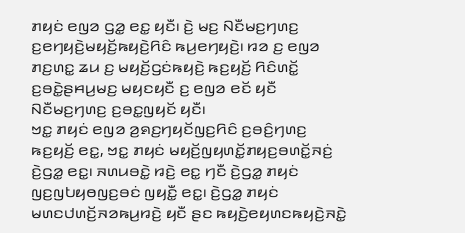ꤊꤟꤢꤦ ꤕꤜꤤ ꤞꤤ꤭ ꤕꤢ꤭ ꤟꤢꤪ꤯ ꤢꤧ꤬ ꤗꤢ꤬ ꤡꤢꤪꤗꤢ꤬ꤚꤛꤢ꤬ ꤢ꤬ꤕꤚꤟꤢꤧ꤬ꤗꤟꤢꤩ꤬ꤒꤟꤢꤧ꤬ꤖꤢꤨ ꤒꤣ꤬ꤕꤚꤟꤢꤧ꤬꤯ ꤙꤤ ꤢ꤬ ꤕꤜꤤ ꤊꤢ꤬ꤛꤢ꤭ ꤘꤣ ꤢ꤬ ꤗꤟꤢꤩ꤬ꤞꤢꤦꤒꤟꤢꤧ꤬ ꤒꤢ꤬ꤟꤢꤩ꤬ ꤖꤢꤨꤛꤢꤩ꤭ ꤢ꤬ꤋꤢꤧ꤭ꤔꤌꤣ꤬ꤗꤢ꤬ ꤗꤟꤢꤟꤢꤪ ꤢ꤬ ꤕꤜꤤ ꤕꤢꤩ ꤟꤢꤪ ꤡꤢꤪꤗꤢ꤬ꤚꤛꤢ꤬ ꤢ꤬ꤋꤢ꤭ꤜꤟꤢꤩ ꤟꤢꤪ꤯
ꤠꤢ꤭ ꤊꤟꤢꤦ ꤕꤜꤤ ꤤ꤬ꤎꤢ꤬ꤚꤟꤢꤩꤜꤢ꤬ꤖꤢꤨ ꤢ꤬ꤋꤢꤨ꤬ꤚꤛꤢ꤬ ꤒꤢ꤬ꤟꤢꤩ꤬ ꤕꤢ꤭, ꤠꤢ꤭ ꤊꤟꤢꤦ ꤗꤟꤢꤩ꤬ꤜꤟꤛꤢꤩ꤭ꤊꤟꤢ꤬ꤋꤛꤢꤩ꤭ꤏꤢꤦ꤬ ꤢꤧ꤬ꤞꤤ꤭ ꤕꤢ꤭꤯ ꤏꤛꤣꤋꤢꤧ꤭ ꤙꤢꤧ꤬ ꤕꤢ꤭ ꤚꤢꤪ ꤢꤧ꤬ꤞꤤ꤭ ꤊꤟꤢꤦ ꤜꤢ꤬ꤜꤝꤟꤥꤜꤢ꤬ꤋꤢꤦ ꤜꤟꤢꤪ꤭ ꤕꤢ꤭꤯ ꤢꤧ꤬ꤞꤤ꤭ ꤊꤟꤢꤦ ꤗꤛꤢꤓꤛꤢꤩ꤬ꤏꤤꤒꤣ꤬ꤙꤢꤧ꤬ ꤟꤢꤪ ꤔꤢ ꤒꤟꤢꤧ꤬ꤕꤟꤛꤢꤒꤟꤢꤧ꤬ꤏꤢꤧ꤭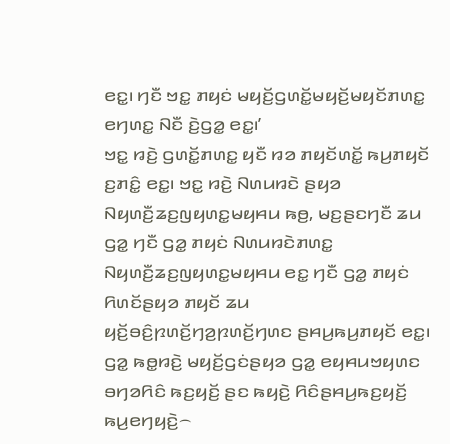ꤕꤢ꤭꤯ ꤚꤢꤪ ꤠꤢ꤭ ꤊꤟꤢꤦ ꤗꤟꤢꤩ꤬ꤞꤛꤢꤩ꤭ꤗꤟꤢꤩ꤬ꤗꤟꤢꤩꤊꤛꤢ꤭ ꤕꤚꤛꤢ꤭ ꤡꤢꤪ ꤢꤧ꤬ꤞꤤ꤭ ꤕꤢ꤭꤯’
ꤠꤢ꤭ ꤙꤢꤧ꤬ ꤞꤛꤢꤩ꤭ꤊꤛꤢ꤭ ꤟꤢꤪ ꤙꤤ ꤊꤟꤢꤩꤛꤢꤩ꤭ ꤒꤣ꤬ꤊꤟꤢꤩ ꤢ꤬ꤊꤢꤨ꤭ ꤕꤢ꤭꤯ ꤠꤢ꤭ ꤙꤢꤧ꤬ ꤡꤛꤣꤙꤢꤧ ꤔꤟꤤ ꤡꤟꤛꤢꤪ꤬ꤘꤢ꤬ꤜꤟꤛꤢ꤭ꤗꤟꤌꤣ ꤒꤥ꤬, ꤗꤢ꤬ꤔꤢꤚꤢꤪ ꤘꤣ ꤞꤤ꤭ ꤚꤢꤪ ꤞꤤ꤭ ꤊꤟꤢꤦ ꤡꤛꤣꤙꤢꤧꤊꤛꤢ꤭ ꤡꤟꤛꤢꤪ꤬ꤘꤢ꤬ꤜꤟꤛꤢ꤭ꤗꤟꤌꤣ ꤕꤢ꤭ ꤚꤢꤪ ꤞꤤ꤭ ꤊꤟꤢꤦ ꤖꤛꤢꤩꤔꤟꤤ ꤊꤟꤢꤩ ꤘꤣ ꤟꤢꤩ꤬ꤋꤢꤨ꤬ꤐꤛꤢꤩ꤬ꤚꤤ꤬ꤐꤛꤢꤩ꤬ꤚꤛꤢ ꤔꤌꤣ꤬ꤒꤣ꤬ꤊꤟꤢꤩ ꤕꤢ꤭꤯
ꤞꤤ꤭ ꤒꤥ꤭ꤙꤢꤧ꤬ ꤗꤟꤢꤩ꤬ꤞꤢꤦꤔꤟꤤ ꤞꤤ꤭ ꤕꤟꤌꤣꤠꤟꤛꤢ ꤋꤚꤤꤖꤢꤨ ꤒꤢ꤬ꤟꤢꤩ꤬ ꤔꤢ ꤒꤟꤢꤧ꤬ ꤖꤢꤨꤔꤌꤣ꤬ꤒꤢ꤬ꤟꤢꤩ꤬ ꤒꤣ꤬ꤕꤚꤟꤢꤧ꤬꤮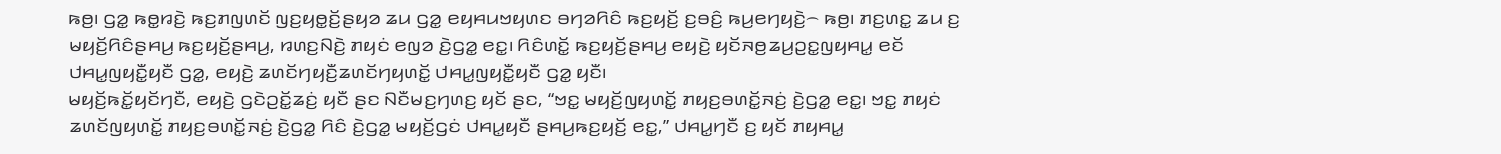ꤒꤥ꤬꤯ ꤞꤤ꤭ ꤒꤥ꤭ꤙꤢꤧ꤬ ꤒꤢ꤬ꤊꤜꤛꤢꤩ ꤜꤢ꤬ꤟꤥ꤭ꤢꤩ꤬ꤔꤟꤤ ꤘꤣ ꤞꤤ꤭ ꤕꤟꤌꤣꤠꤟꤛꤢ ꤋꤚꤤꤖꤢꤨ ꤒꤢ꤬ꤟꤢꤩ꤬ ꤢ꤬ꤋꤢꤨ꤬ ꤒꤣ꤬ꤕꤚꤟꤢꤧ꤬꤮ ꤒꤥ꤬꤯ ꤊꤢ꤬ꤛꤢ꤭ ꤘꤣ ꤢ꤬ ꤗꤟꤢꤩ꤬ꤖꤢꤨꤔꤌꤣ꤬ ꤒꤢ꤬ꤟꤢꤩ꤬ꤔꤌꤣ꤬, ꤙꤛꤢ꤬ꤡꤢꤧ꤬ ꤊꤟꤢꤦ ꤕꤜꤤ ꤢꤧ꤬ꤞꤤ꤭ ꤕꤢ꤭꤯ ꤖꤢꤨꤛꤢꤩ꤭ ꤒꤢ꤬ꤟꤢꤩ꤬ꤔꤌꤣ꤬ ꤕꤟꤢꤧ꤬ ꤟꤢꤩꤏꤥ꤬ꤘꤣ꤬ꤑꤢ꤭ꤜꤟꤌꤣ꤭ ꤕꤢꤩ ꤓꤌꤣ꤭ꤜꤟꤢꤪ꤭ꤟꤢꤪ ꤞꤤ꤭, ꤕꤟꤢꤧ꤬ ꤘꤛꤢꤩꤚꤟꤢꤪ꤬ꤘꤛꤢꤩꤚꤟꤛꤢꤩ꤭ ꤓꤌꤣ꤭ꤜꤟꤢꤪ꤭ꤟꤢꤪ ꤞꤤ꤭ ꤟꤢꤪ꤯
ꤗꤟꤢꤩ꤬ꤒꤢꤩ꤭ꤟꤢꤩꤚꤢꤪ, ꤕꤟꤢꤧ꤬ ꤞꤢꤧꤑꤢꤩ꤭ꤘꤢꤦ꤬ ꤟꤢꤪ ꤔꤢ ꤡꤢꤪꤗꤢ꤬ꤚꤛꤢ꤬ ꤟꤢꤩ ꤔꤢ, “ꤠꤢ꤭ ꤗꤟꤢꤩ꤬ꤜꤟꤛꤢꤩ꤭ ꤊꤟꤢ꤬ꤋꤛꤢꤩ꤭ꤏꤢꤦ꤬ ꤢꤧ꤬ꤞꤤ꤭ ꤕꤢ꤭꤯ ꤠꤢ꤭ ꤊꤟꤢꤦ ꤘꤛꤢꤩꤜꤟꤛꤢꤩ꤭ ꤊꤟꤢ꤬ꤋꤛꤢꤩ꤭ꤏꤢꤦ꤬ ꤢꤧ꤬ꤞꤤ꤭ ꤖꤢꤨ ꤢꤧ꤬ꤞꤤ꤭ ꤗꤟꤢꤩ꤬ꤞꤢꤦ ꤓꤌꤣ꤭ꤟꤢꤪ ꤔꤌꤣ꤬ꤒꤢ꤬ꤟꤢꤩ꤬ ꤕꤢ꤭,” ꤓꤌꤣ꤭ꤚꤢꤪ ꤢ꤬ ꤟꤢꤩ ꤊꤟꤌꤣ꤭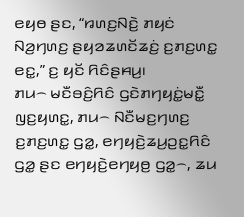ꤕꤟꤥ ꤔꤢ, “ꤙꤛꤢ꤬ꤡꤢꤧ꤬ ꤊꤟꤢꤦ ꤡꤤ꤬ꤚꤛꤢ꤬ ꤔꤟꤤꤘꤛꤢꤩꤘꤢꤦ꤬ ꤢ꤬ꤊꤢ꤬ꤛꤢ꤭ ꤕꤢ꤭,” ꤢ꤬ ꤟꤢꤩ ꤖꤢꤨꤔꤌꤣ꤬꤯
ꤊꤣ꤮ ꤗꤢꤪꤋꤢꤨ꤬ꤖꤢꤨ ꤞꤢꤧꤊꤚꤟꤢꤦ꤭ꤗꤢꤪ꤭ ꤜꤢ꤬ꤟꤛꤢ꤭, ꤊꤣ꤮ ꤡꤢꤪꤗꤢ꤬ꤚꤛꤢ꤬ ꤢ꤬ꤊꤢ꤬ꤛꤢ꤭ ꤞꤤ꤭, ꤕꤚꤟꤢꤧ꤬ꤘꤣ꤬ꤑꤢ꤭ꤖꤢꤨ ꤞꤤ꤭ ꤔꤢ ꤕꤚꤟꤢꤧ꤬ꤕꤚꤟꤥ꤬ ꤞꤤ꤭꤮, ꤘꤣ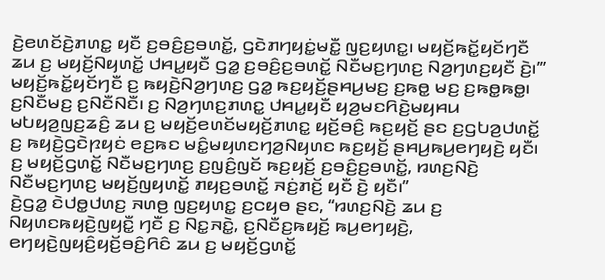ꤢꤧ꤬ꤕꤛꤢꤩꤢꤧ꤬ꤊꤛꤢ꤭ ꤟꤢꤪ ꤢ꤬ꤋꤢꤨ꤬ꤢ꤬ꤋꤛꤢꤩ꤭, ꤞꤢꤧꤊꤚꤟꤢꤦ꤭ꤗꤢꤪ꤭ ꤜꤢ꤬ꤟꤛꤢ꤭꤯ ꤗꤟꤢꤩ꤬ꤒꤢꤩ꤭ꤟꤢꤩꤚꤢꤪ ꤘꤣ ꤢ꤬ ꤗꤟꤢꤩ꤬ꤡꤟꤛꤢꤩ꤭ ꤓꤌꤣ꤭ꤟꤢꤪ ꤞꤤ꤭ ꤢ꤬ꤋꤢꤨ꤬ꤢ꤬ꤋꤛꤢꤩ꤭ ꤡꤢꤪꤗꤢ꤬ꤚꤛꤢ꤬ ꤡꤤ꤬ꤚꤛꤢ꤬ꤟꤢꤪ ꤢꤧ꤬꤯’”
ꤗꤟꤢꤩ꤬ꤒꤢꤩ꤭ꤟꤢꤩꤚꤢꤪ ꤢ꤬ ꤒꤟꤢꤧ꤬ꤡꤤ꤬ꤚꤛꤢ꤬ ꤞꤤ꤭ ꤒꤢ꤬ꤟꤢꤩ꤬ꤔꤌꤣ꤬ꤗꤢ꤬ ꤢ꤬ꤒꤥ꤭ ꤗꤢ꤬ ꤢ꤬ꤒꤥ꤭ꤒꤥ꤭꤯ ꤢ꤬ꤡꤢꤪꤗꤢ꤬ ꤢ꤬ꤡꤢꤪꤡꤢꤪ꤯ ꤢ꤬ ꤡꤤ꤬ꤚꤛꤢ꤬ꤊꤛꤢ꤭ ꤓꤌꤣ꤭ꤟꤢꤪ ꤟꤤ꤬ꤗꤢꤖꤢꤧ꤬ꤗꤟꤌꤣ ꤗꤝꤟꤤ꤬ꤜꤢ꤬ꤘꤢꤨ꤬ ꤘꤣ ꤢ꤬ ꤗꤟꤢꤩ꤬ꤕꤛꤢꤩꤗꤟꤢꤩ꤬ꤊꤛꤢ꤭ ꤟꤢꤩ꤬ꤋꤢꤨ꤬ ꤒꤢ꤬ꤟꤢꤩ꤬ ꤔꤢ ꤢ꤬ꤞꤝꤤ꤬ꤓꤛꤢꤩ꤭ ꤢ꤬ ꤒꤟꤢꤧ꤬ꤞꤢꤧꤐꤟꤢꤦ ꤕꤢ꤬ꤒꤢ ꤗꤢꤨ꤭ꤗꤟꤛꤢꤚꤤ꤬ꤡꤟꤛꤢ ꤒꤢ꤬ꤟꤢꤩ꤬ ꤔꤌꤣ꤬ꤒꤣ꤬ꤕꤚꤟꤢꤧ꤬ ꤟꤢꤪ꤯ ꤢ꤬ ꤗꤟꤢꤩ꤬ꤞꤛꤢꤩ꤭ ꤡꤢꤪꤗꤢ꤬ꤚꤛꤢ꤬ ꤢ꤬ꤜꤢꤨ꤬ꤜꤢꤩ ꤒꤢ꤬ꤟꤢꤩ꤬ ꤢ꤬ꤋꤢꤨ꤬ꤢ꤬ꤋꤛꤢꤩ꤭, ꤙꤛꤢ꤬ꤡꤢꤧ꤬ ꤡꤢꤪꤗꤢ꤬ꤚꤛꤢ꤬ ꤗꤟꤢꤩ꤬ꤜꤟꤛꤢꤩ꤭ ꤊꤟꤢ꤬ꤋꤛꤢꤩ꤭ ꤏꤢꤦ꤬ꤊꤢꤩ꤬ ꤟꤢꤪ ꤢꤧ꤬ ꤟꤢꤪ꤯”
ꤢꤧ꤬ꤞꤤ꤭ ꤢꤧꤓꤥ꤭ꤓꤛꤢ꤬ ꤏꤛꤥ꤬ ꤜꤢ꤬ꤟꤛꤢ꤭ ꤢ꤬ꤍꤟꤥ ꤔꤢ, “ꤙꤛꤢ꤬ꤡꤢꤧ꤬ ꤘꤣ ꤢ꤬ ꤡꤟꤛꤢꤒꤟꤢꤧ꤬ꤜꤟꤢꤪ꤭ ꤚꤢꤪ ꤢ꤬ ꤡꤢ꤭ꤏꤢꤧ꤭, ꤢ꤬ꤡꤢꤪꤢ꤬ꤒꤟꤢꤩ꤬ ꤒꤣ꤬ꤕꤚꤟꤢꤧ꤬, ꤕꤚꤟꤢꤧ꤬ꤜꤟꤢꤨ꤬ꤟꤢꤩ꤬ꤋꤢꤨ꤬ꤖꤢꤨ ꤘꤣ ꤢ꤬ ꤗꤟꤢꤩ꤬ꤞꤛꤢꤩ꤭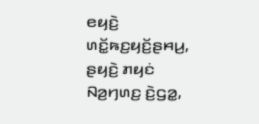ꤕꤟꤢꤧ꤬ ꤛꤢꤩ꤭ꤒꤢ꤬ꤟꤢꤩ꤬ꤔꤌꤣ꤬, ꤔꤟꤢꤧ꤬ ꤊꤟꤢꤦ ꤡꤤ꤬ꤚꤛꤢ꤬ ꤢꤧ꤬ꤞꤤ꤭,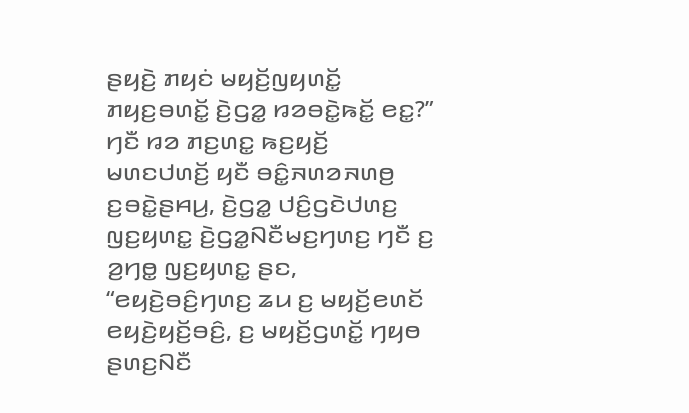ꤔꤟꤢꤧ꤬ ꤊꤟꤢꤦ ꤗꤟꤢꤩ꤬ꤜꤟꤛꤢꤩ꤭ ꤊꤟꤢ꤬ꤋꤛꤢꤩ꤭ ꤢꤧ꤬ꤞꤤ꤭ ꤙꤤꤋꤢꤧ꤭ꤒꤢꤩ꤭ ꤕꤢ꤭?”
ꤚꤢꤪ ꤙꤤ ꤊꤢ꤬ꤛꤢ꤭ ꤒꤢ꤬ꤟꤢꤩ꤬ ꤗꤛꤢꤓꤛꤢꤩ꤬ ꤟꤢꤪ ꤋꤢꤨ꤭ꤏꤛꤤꤏꤛꤥ꤬ ꤢ꤬ꤋꤢꤧ꤭ꤔꤌꤣ꤬, ꤢꤧ꤬ꤞꤤ꤭ ꤓꤢꤨ꤬ꤞꤢꤧꤓꤛꤢ꤬ ꤜꤢ꤬ꤟꤛꤢ꤭ ꤢꤧ꤬ꤞꤤ꤭ꤡꤢꤪꤗꤢ꤬ꤚꤛꤢ꤬ ꤚꤢꤪ ꤢ꤬ ꤤ꤬ꤚꤥ꤭ ꤜꤢ꤬ꤟꤛꤢ꤭ ꤔꤢ, “ꤕꤟꤢꤧ꤬ꤋꤢꤨ꤬ꤚꤛꤢ꤬ ꤘꤣ ꤢ꤬ ꤗꤟꤢꤩ꤬ꤕꤛꤢꤩ ꤕꤟꤢꤧ꤬ꤟꤢꤩ꤬ꤋꤢꤨ꤬, ꤢ꤬ ꤗꤟꤢꤩ꤬ꤞꤛꤢꤩ꤭ ꤚꤟꤥ ꤔꤛꤢ꤬ꤡꤢꤪ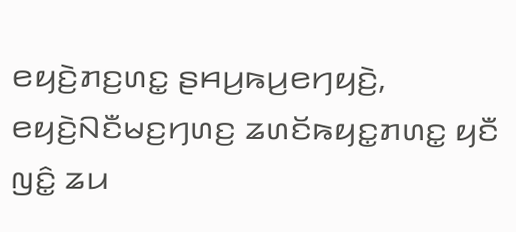ꤕꤟꤢꤧ꤬ꤊꤢ꤬ꤛꤢ꤭ ꤔꤌꤣ꤬ꤒꤣ꤬ꤕꤚꤟꤢꤧ꤬, ꤕꤟꤢꤧ꤬ꤡꤢꤪꤗꤢ꤬ꤚꤛꤢ꤬ ꤘꤛꤢꤩꤒꤟꤢ꤭ꤊꤛꤢ꤭ ꤟꤢꤪ ꤜꤢꤨ꤭ ꤘꤣ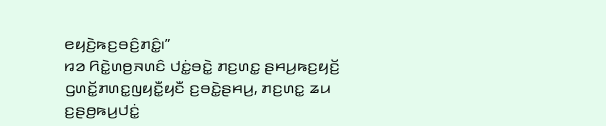ꤕꤟꤢꤧ꤬ꤒꤢ꤬ꤋꤢꤨ꤬ꤊꤢꤨ꤭꤯”
ꤙꤤ ꤖꤢꤧ꤭ꤛꤥ꤬ꤏꤛꤢꤨ ꤓꤢꤦ꤭ꤋꤢꤧ꤭ ꤊꤢ꤬ꤛꤢ꤭ ꤔꤌꤣ꤬ꤒꤢ꤬ꤟꤢꤩ꤬ ꤞꤛꤢꤩ꤭ꤊꤛꤢ꤭ꤜꤟꤢꤪ꤭ꤟꤢꤪ ꤢ꤬ꤋꤢꤧ꤭ꤔꤌꤣ꤬, ꤊꤢ꤬ꤛꤢ꤭ ꤘꤣ ꤢ꤬ꤔꤥ꤬ꤒꤣ꤬ꤓꤢꤦ꤭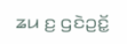ꤘꤣ ꤢ꤬ ꤞꤢꤧꤑꤢꤩ꤭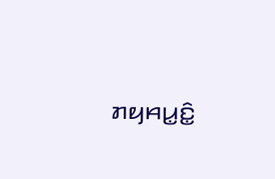ꤊꤟꤌꤣ꤭ꤢꤨ꤭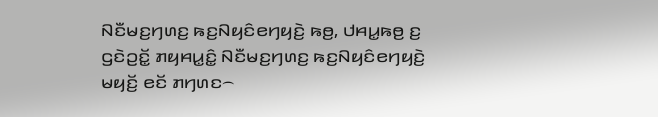ꤡꤢꤪꤗꤢ꤬ꤚꤛꤢ꤬ ꤒꤢ꤬ꤡꤟꤢꤨꤕꤚꤟꤢꤧ꤬ ꤒꤥ꤬, ꤓꤌꤣ꤭ꤒꤥ꤬ ꤢ꤬ ꤞꤢꤧꤑꤢꤩ꤭ ꤊꤟꤌꤣ꤭ꤢꤨ꤭ ꤡꤢꤪꤗꤢ꤬ꤚꤛꤢ꤬ ꤒꤢ꤬ꤡꤟꤢꤨꤕꤚꤟꤢꤧ꤬ ꤗꤟꤢꤩ꤬ ꤕꤢꤩ ꤊꤚꤛꤢ꤮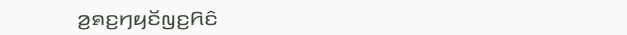ꤤ꤬ꤎꤢ꤬ꤚꤟꤢꤩꤜꤢ꤬ꤖꤢꤨ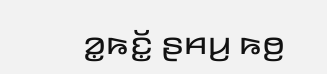ꤤ꤭ꤒꤢꤩ꤭ ꤔꤌꤣ꤬ ꤒꤥ꤬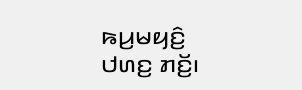ꤒꤣ꤬ꤗꤟꤢꤨ꤬ ꤓꤛꤢ꤬ ꤊꤢꤩ꤬꤯